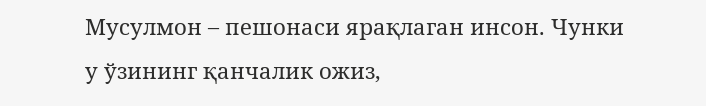Мусулмон – пешонаси ярақлаган инсон. Чунки у ўзининг қанчалик ожиз,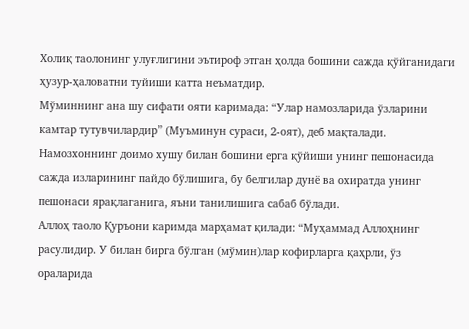Холиқ таолонинг улуғлигини эътироф этган ҳолда бошини сажда қўйганидаги ҳузур-ҳаловатни туйиши катта неъматдир.
Мўминнинг ана шу сифати ояти каримада: “Улар намозларида ўзларини камтар тутувчилардир” (Муъминун сураси, 2-оят), деб мақталади. Намозхоннинг доимо хушу билан бошини ерга қўйиши унинг пешонасида сажда изларининг пайдо бўлишига, бу белгилар дунё ва охиратда унинг пешонаси ярақлаганига, яъни танилишига сабаб бўлади.
Аллоҳ таоло Қуръони каримда марҳамат қилади: “Муҳаммад Аллоҳнинг расулидир. У билан бирга бўлган (мўмин)лар кофирларга қаҳрли, ўз ораларида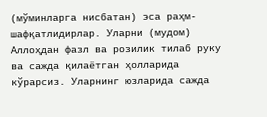(мўминларга нисбатан) эса раҳм-шафқатлидирлар. Уларни (мудом) Аллоҳдан фазл ва розилик тилаб руку ва сажда қилаётган ҳолларида кўрарсиз. Уларнинг юзларида сажда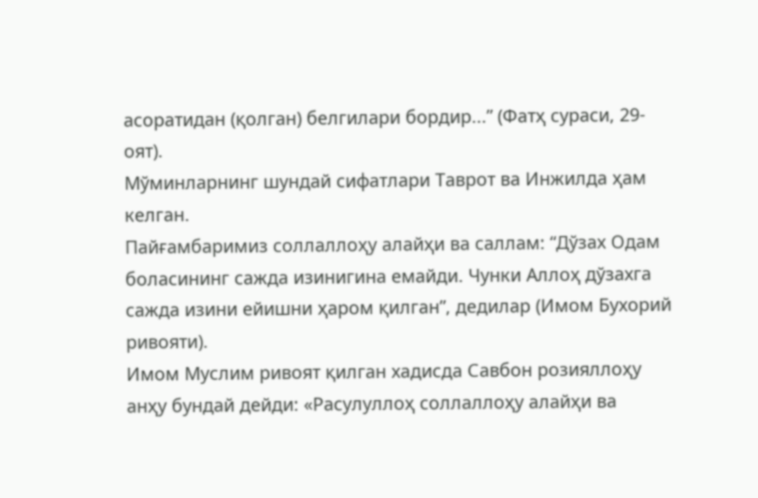асоратидан (қолган) белгилари бордир...” (Фатҳ сураси, 29-оят).
Мўминларнинг шундай сифатлари Таврот ва Инжилда ҳам келган.
Пайғамбаримиз соллаллоҳу алайҳи ва саллам: “Дўзах Одам боласининг сажда изинигина емайди. Чунки Аллоҳ дўзахга сажда изини ейишни ҳаром қилган”, дедилар (Имом Бухорий ривояти).
Имом Муслим ривоят қилган хадисда Савбон розияллоҳу анҳу бундай дейди: «Расулуллоҳ соллаллоҳу алайҳи ва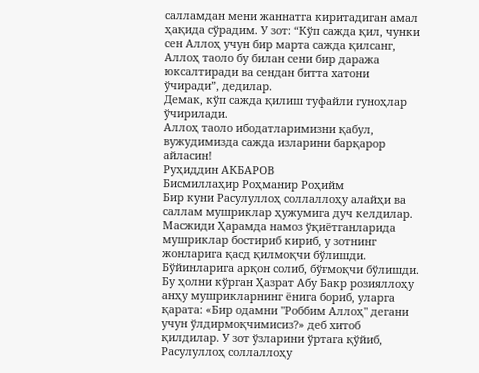салламдан мени жаннатга киритадиган амал ҳақида сўрадим. У зот: “Кўп сажда қил, чунки сен Аллоҳ учун бир марта сажда қилсанг, Аллоҳ таоло бу билан сени бир даража юксалтиради ва сендан битта хатони ўчиради”, дедилар.
Демак, кўп сажда қилиш туфайли гуноҳлар ўчирилади.
Аллоҳ таоло ибодатларимизни қабул, вужудимизда сажда изларини барқарор айласин!
Руҳиддин АКБАРОВ
Бисмиллаҳир Роҳманир Роҳийм
Бир куни Расулуллоҳ соллаллоҳу алайҳи ва саллам мушриклар ҳужумига дуч келдилар. Масжиди Ҳарамда намоз ўқиётганларида мушриклар бостириб кириб, у зотнинг жонларига қасд қилмоқчи бўлишди. Бўйинларига арқон солиб, бўғмоқчи бўлишди. Бу ҳолни кўрган Ҳазрат Абу Бакр розияллоҳу анҳу мушрикларнинг ёнига бориб, уларга қарата: «Бир одамни "Роббим Аллоҳ" дегани учун ўлдирмоқчимисиз?» деб хитоб қилдилар. У зот ўзларини ўртага қўйиб, Расулуллоҳ соллаллоҳу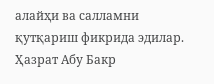алайҳи ва салламни қутқариш фикрида эдилар. Ҳазрат Абу Бакр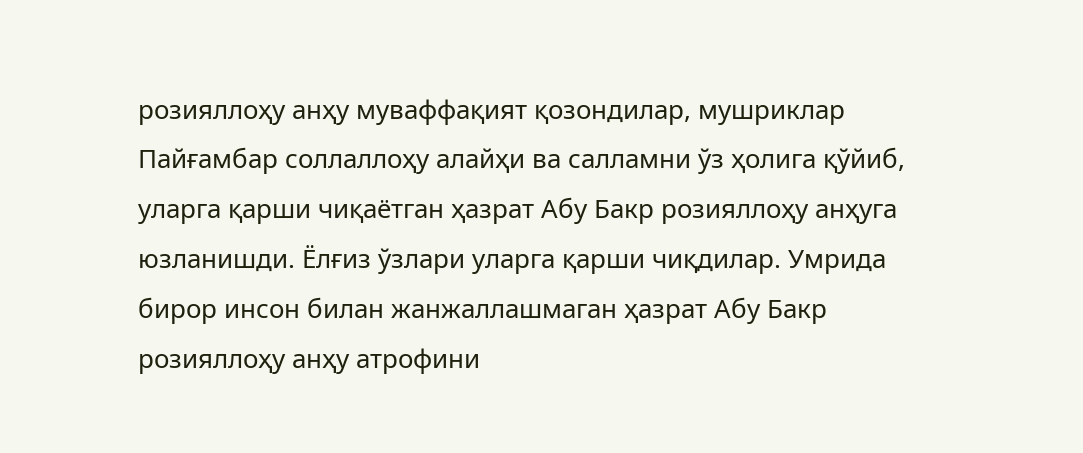розияллоҳу анҳу муваффақият қозондилар, мушриклар Пайғамбар соллаллоҳу алайҳи ва салламни ўз ҳолига қўйиб, уларга қарши чиқаётган ҳазрат Абу Бакр розияллоҳу анҳуга юзланишди. Ёлғиз ўзлари уларга қарши чиқдилар. Умрида бирор инсон билан жанжаллашмаган ҳазрат Абу Бакр розияллоҳу анҳу атрофини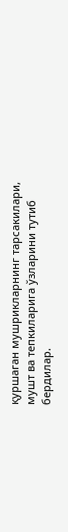қуршаган мушрикларнинг тарсакилари, мушт ва тепкиларига ўзларини тутиб бердилар.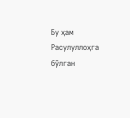Бу ҳам Расулуллоҳга бўлган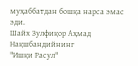муҳаббатдан бошқа нарса эмас эди.
Шайх Зулфиқор Аҳмад Нақшбандийнинг
"Ишқи Расул"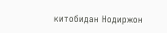китобидан Нодиржон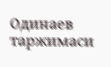Одинаев таржимаси